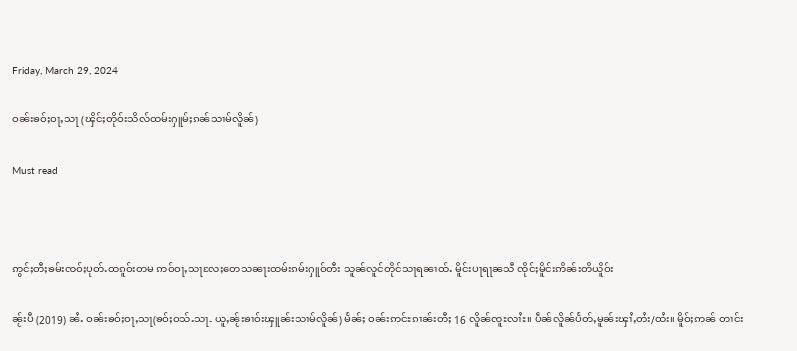Friday, March 29, 2024

ဝၼ်းၶဝ်ႈဝႃႇသႃ (ၾိင်ႈတိုဝ်းသိလ်ထမ်းႁူမ်ႈၵၼ်သၢမ်လိူၼ်)

Must read



ဢွင်ႈတီႈၶမ်းၸဝ်ႈပုတ်ႉထၵူဝ်းတမ ဢဝ်ဝႃႇသႃလႄႈတေသၼႃးထမ်းၵမ်းႁူဝ်တီး သူၼ်လူင်တိုင်သႃရၼၢထ်ႉ မိူင်းပႃရႃၼသီ ၸိုင်ႈမိူင်းဢိၼ်းတိယိူဝ်း

ၼႂ်းပီ (2019) ၼႆႉ ဝၼ်းၶဝ်ႈဝႃႇသႃ(ၶဝ်ႈဝသ်ႉသႃ- ယူႇၼႂ်းၶၢဝ်းၾူၼ်းသၢမ်လိူၼ်) မႅၼ်ႈ ဝၼ်းဢင်ႊၵၢၼ်းတီႈ 16 လိူၼ်ၸူႊလၢႆႊ။ ပဵၼ်လိူၼ်ပႅတ်ႇမူၼ်းၾၢႆႇတႆး/ထႆး။ မိူဝ်ႈဢၼ် တၢင်း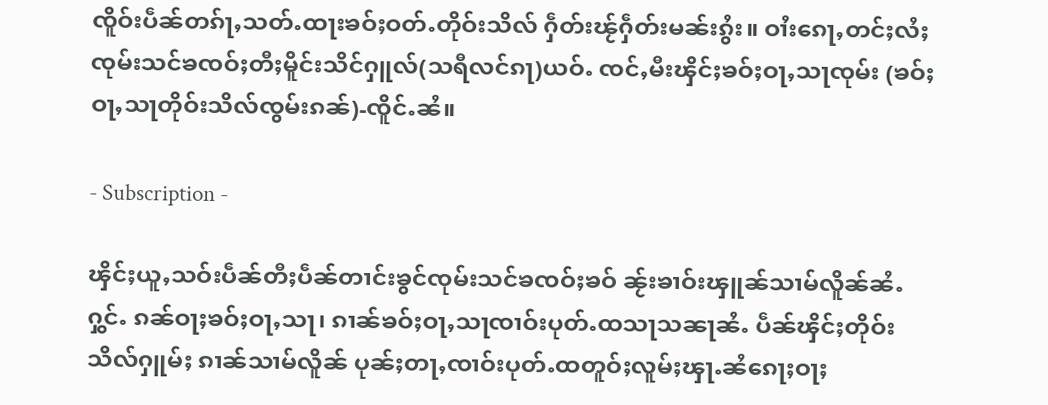ၸိူဝ်းပဵၼ်တၵ်ႃႇသတ်ႉထႃးၶဝ်ႈဝတ်ႉတိုဝ်းသိလ် ႁဵတ်းၽႂ်ႁဵတ်းမၼ်းၵွႆး။ ဝၢႆးၵေႃႇတင်ႈလႆႈၸုမ်းသင်ၶၸဝ်ႈတီႈမိူင်းသိင်ႁူလ်(သရီလင်ၵႃ)ယဝ်ႉ ၸင်ႇမီးၾိင်ႈၶဝ်ႈဝႃႇသႃၸုမ်း (ၶဝ်ႈဝႃႇသႃတိုဝ်းသိလ်ၸွမ်းၵၼ်)-ၸိူင်ႉၼႆ။

- Subscription -

ၾိင်ႈယူႇသဝ်းပဵၼ်တီႈပဵၼ်တၢင်းၶွင်ၸုမ်းသင်ၶၸဝ်ႈၶဝ် ၼႂ်းၶၢဝ်းၾူၼ်သၢမ်လိူၼ်ၼႆႉႁွင်ႉ ၵၼ်ဝႃႈၶဝ်ႈဝႃႇသႃ၊ ၵၢၼ်ၶဝ်ႈဝႃႇသႃၸၢဝ်းပုတ်ႉထသႃသၼႃၼႆႉ ပဵၼ်ၾိင်ႈတိုဝ်းသိလ်ႁူမ်ႈ ၵၢၼ်သၢမ်လိူၼ် ပုၼ်ႈတႃႇၸၢဝ်းပုတ်ႉထတူဝ်ႈလူမ်ႈၾႃႉၼႆၵေႃႈဝႃႈ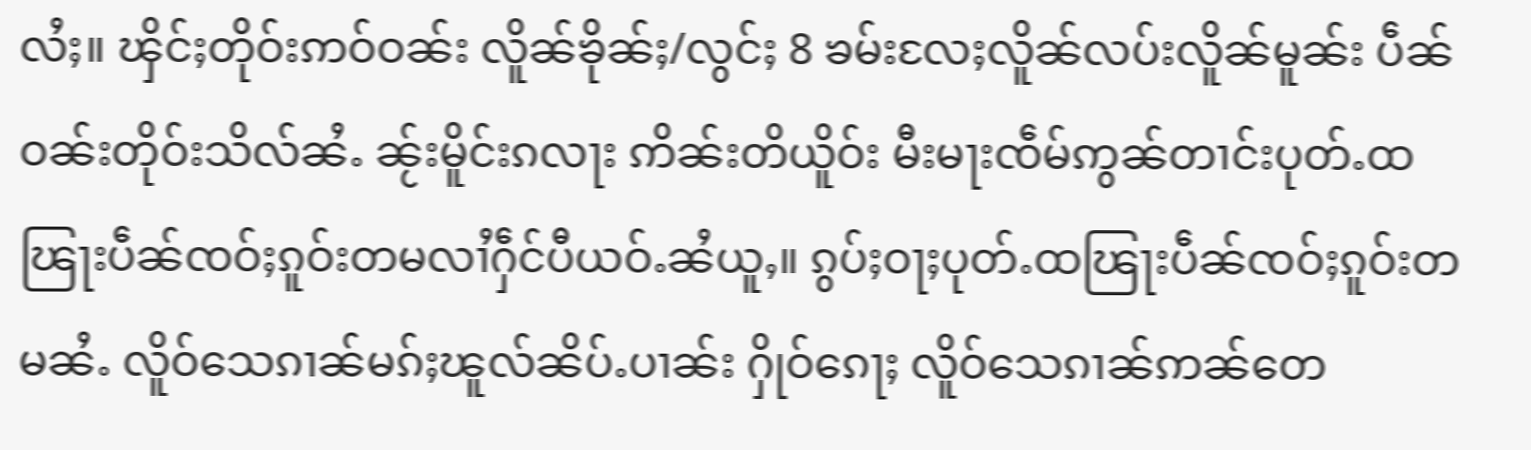လႆႈ။ ၾိင်ႈတိုဝ်းဢဝ်ဝၼ်း လိူၼ်ၶိုၼ်ႈ/လွင်ႈ 8 ၶမ်းလႄႈလိူၼ်လပ်းလိူၼ်မူၼ်း ပဵၼ်ဝၼ်းတိုဝ်းသိလ်ၼႆႉ ၼႂ်းမိူင်းၵလႃး ဢိၼ်းတိယိူဝ်း မီးမႃးၸဵမ်ဢွၼ်တၢင်းပုတ်ႉထၽြႃးပဵၼ်ၸဝ်ႈၵူဝ်းတမလၢႆႁဵင်ပီယဝ်ႉၼႆယူႇ။ ၵွပ်ႈဝႃႈပုတ်ႉထၽြႃးပဵၼ်ၸဝ်ႈၵူဝ်းတမၼႆႉ လိူဝ်သေၵၢၼ်မၵ်ႈၽူလ်ၼိပ်ႉပၢၼ်း ႁိုဝ်ၵေႃႈ လိူဝ်သေၵၢၼ်ဢၼ်တေ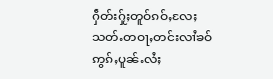ႁဵတ်းႁႂ်ႈတူဝ်ၵဝ်ႇလႄႈသတ်ႉတဝႃႇတင်းလၢႆၶဝ် ဢွၵ်ႇပူၼ်ႉလႆႈ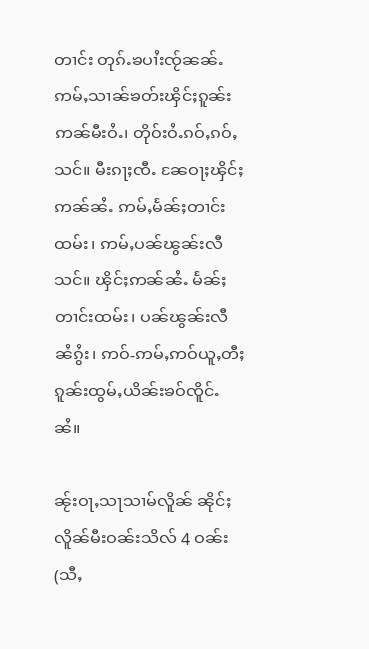တၢင်း တုၵ်ႉၶပၢႆးၸႂ်ၼၼ်ႉ ဢမ်ႇသၢၼ်ၶတ်းၾိင်ႈၵူၼ်းဢၼ်မီးဝႆႉ၊ တိုဝ်းဝႆႉၵဝ်ႇၵဝ်ႇသင်။ မီးၵႃႈၸီႉ ၼႄဝႃႈၾိင်ႈဢၼ်ၼႆႉ ဢမ်ႇမႅၼ်ႈတၢင်းထမ်း၊ ဢမ်ႇပၼ်ၽွၼ်းလီသင်။ ၾိင်ႈဢၼ်ၼႆႉ မႅၼ်ႈတၢင်းထမ်း၊ ပၼ်ၽွၼ်းလီၼႆၵွႆး၊ ဢဝ်-ဢမ်ႇဢဝ်ယူႇတီႈၵူၼ်းထွမ်ႇယိၼ်းၶဝ်ၸိူင်ႉၼႆ။

ၼႂ်းဝႃႇသႃသၢမ်လိူၼ် ၼိုင်ႈလိူၼ်မီးဝၼ်းသိလ် 4 ဝၼ်း(သီႇ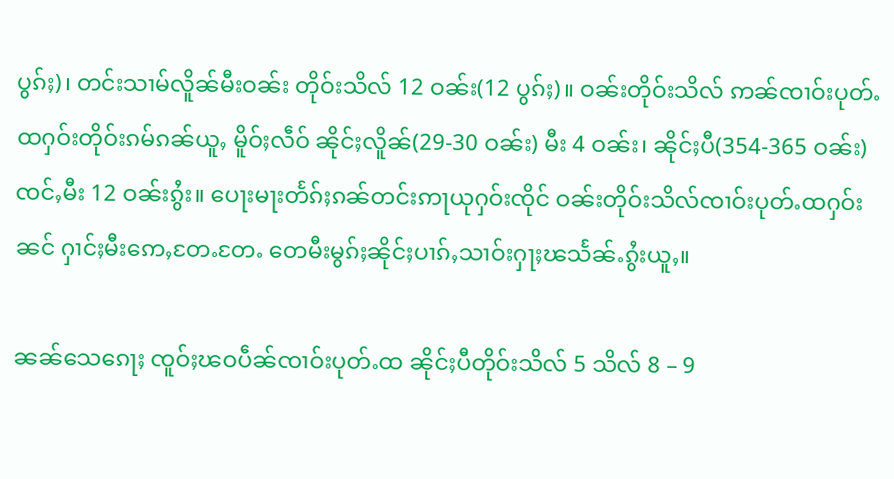ပွၵ်ႈ)၊ တင်းသၢမ်လိူၼ်မီးဝၼ်း တိုဝ်းသိလ် 12 ဝၼ်း(12 ပွၵ်ႈ)။ ဝၼ်းတိုဝ်းသိလ် ဢၼ်ၸၢဝ်းပုတ်ႉထႁဝ်းတိုဝ်းၵမ်ၵၼ်ယူႇ မိူဝ်ႈလဵဝ် ၼိုင်ႈလိူၼ်(29-30 ဝၼ်း) မီး 4 ဝၼ်း၊ ၼိုင်ႈပီ(354-365 ဝၼ်း) ၸင်ႇမီး 12 ဝၼ်းၵွႆး။ ပေႃးမႃးတႅၵ်ႈၵၼ်တင်းဢႃယုႁဝ်းၸိုင် ဝၼ်းတိုဝ်းသိလ်ၸၢဝ်းပုတ်ႉထႁဝ်း ၼင် ႁၢင်ႈမီးဢေႇတႄႉတႄႉ တေမီးမွၵ်ႈၼိုင်ႈပၢၵ်ႇသၢဝ်းႁႃႈၽသႅၼ်ႉၵွႆးယူႇ။

ၼၼ်သေၵေႃႈ ၸူဝ်ႈၽဝပဵၼ်ၸၢဝ်းပုတ်ႉထ ၼိုင်ႈပီတိုဝ်းသိလ် 5 သိလ် 8 – 9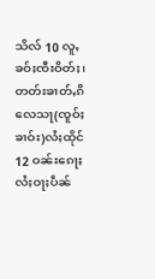သိလ် 10 လူႇၶဝ်ႈၸီးဝိတ်ႈ၊ တတ်းၶၢတ်ႇၵိလေသႃ(ၸူဝ်ႈၶၢဝ်း)လႆႈထိုင် 12 ဝၼ်းၵေႃႈ လႆႈဝႃႈပဵၼ်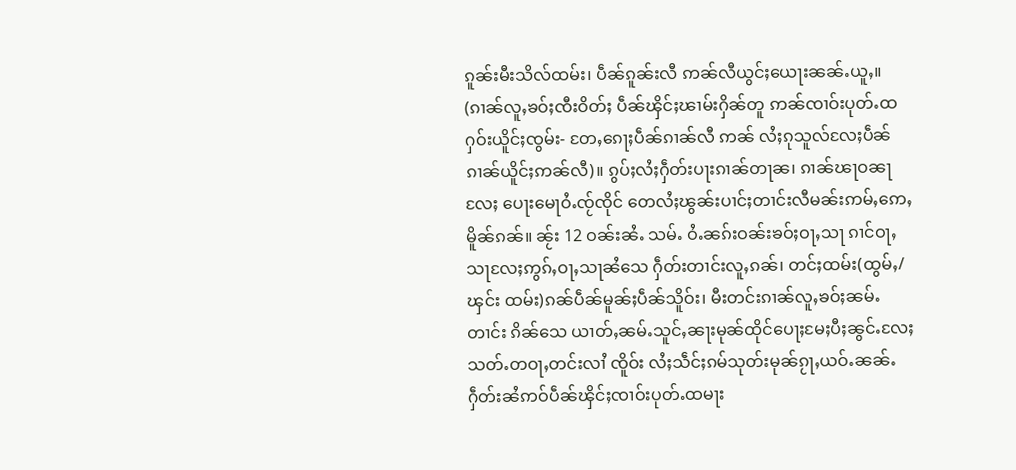ၵူၼ်းမီးသိလ်ထမ်း၊ ပဵၼ်ၵူၼ်းလီ ဢၼ်လီယွင်ႈယေႃးၼၼ်ႉယူႇ။ (ၵၢၼ်လူႇၶဝ်ႈၸီးဝိတ်ႈ ပဵၼ်ၾိင်ႈၽၢမ်းႁိၼ်တူ ဢၼ်ၸၢဝ်းပုတ်ႉထႁဝ်းယိူင်ႈၸွမ်း- တႄႇၵေႃႈပဵၼ်ၵၢၼ်လီ ဢၼ် လႆႈၵုသူလ်လႄႈပဵၼ်ၵၢၼ်ယိူင်ႈဢၼ်လီ)။ ၵွပ်ႈလႆႈႁဵတ်းပႃးၵၢၼ်တႃၼ၊ ၵၢၼ်ၽႃဝၼႃလႄႈ ပေႃးမေႃဝႆႉၸႂ်ၸိုင် တေလႆႈၽွၼ်းပၢင်ႈတၢင်းလီမၼ်းဢမ်ႇဢေႇမိူၼ်ၵၼ်။ ၼႂ်း 12 ဝၼ်းၼႆႉ သမ်ႉ ဝႆႉၼၵ်းဝၼ်းၶဝ်ႈဝႃႇသႃ ၵၢင်ဝႃႇသႃလႄႈဢွၵ်ႇဝႃႇသႃၼႆသေ ႁဵတ်းတၢင်းလူႇၵၼ်၊ တင်ႈထမ်း(ထွမ်ႇ/ၾင်း ထမ်း)ၵၼ်ပဵၼ်မူၼ်ႈပဵၼ်သိူဝ်း၊ မီးတင်းၵၢၼ်လူႇၶဝ်ႈၼမ်ႉတၢင်း ၵိၼ်သေ ယၢတ်ႇၼမ်ႉသူင်ႇၼႃးမုၼ်ထိုင်ပေႃႈမႄႈပီႈၼွင်ႉလႄႈ သတ်ႉတဝႃႇတင်းလၢႆ ၸိူဝ်း လႆႈသဵင်ႈၵမ်သုတ်းမုၼ်ၵႂႃႇယဝ်ႉၼၼ်ႉ ႁဵတ်းၼႆဢဝ်ပဵၼ်ၾိင်ႈၸၢဝ်းပုတ်ႉထမႃး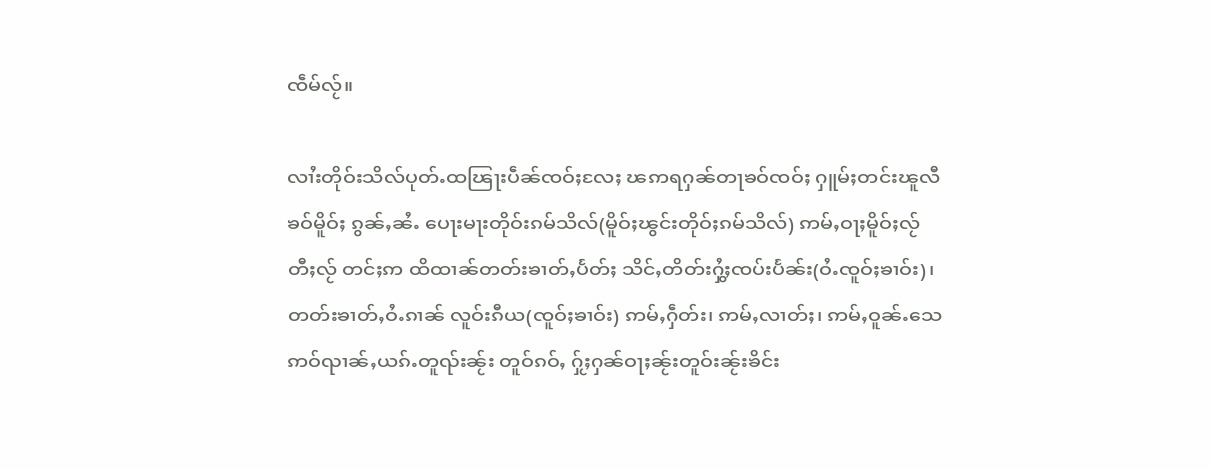ၸဵမ်လႂ်။

လၢႆးတိုဝ်းသိလ်ပုတ်ႉထၽြႃးပဵၼ်ၸဝ်ႈလႄႈ ၽဢရႁၼ်တႃၶဝ်ၸဝ်ႈ ႁူမ်ႈတင်းၽူလီၶဝ်မိူဝ်ႈ ၵွၼ်ႇၼႆႉ ပေႃးမႃးတိုဝ်းၵမ်သိလ်(မိူဝ်ႈၽွင်းတိုဝ်ႈၵမ်သိလ်) ဢမ်ႇဝႃႈမိူဝ်ႈလႂ်တီႈလႂ် တင်ႈဢ ထိထၢၼ်တတ်းၶၢတ်ႇပႅတ်ႈ သိင်ႇတိတ်းႁွႆႈၸပ်းပႅၼ်း(ဝႆႉၸူဝ်ႈၶၢဝ်း)၊ တတ်းၶၢတ်ႇဝႆႉၵၢၼ် လူဝ်းၵီယ(ၸူဝ်ႈၶၢဝ်း) ဢမ်ႇႁဵတ်း၊ ဢမ်ႇလၢတ်ႈ၊ ဢမ်ႇဝူၼ်ႉသေ ဢဝ်ၺၢၼ်ႇယၵ်ႉတူၺ်းၼႂ်း တူဝ်ၵဝ်ႇ ႁႂ်ႈႁၼ်ဝႃႈၼႂ်းတူဝ်းၼႂ်းၶိင်း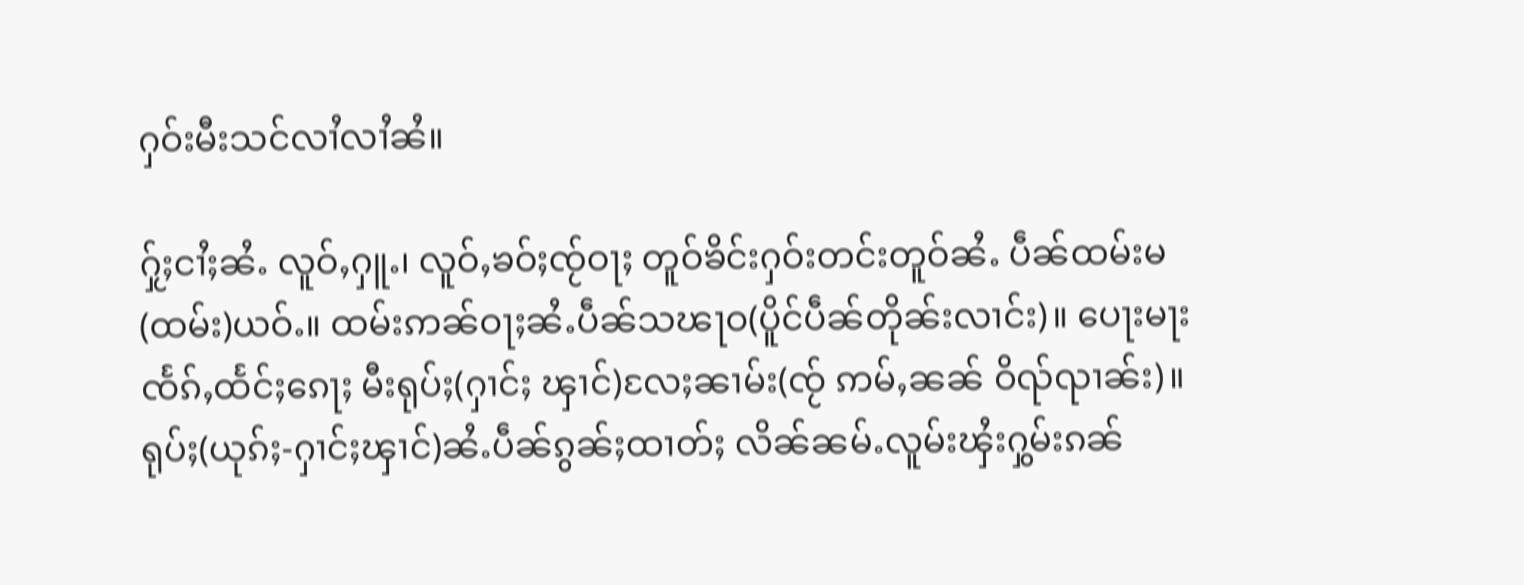ႁဝ်းမီးသင်လၢႆလၢႆၼႆ။

ႁႂ်ႈငၢႆႈၼႆႉ လူဝ်ႇႁူႉ၊ လူဝ်ႇၶဝ်ႈၸႂ်ဝႃႈ တူဝ်ၶိင်းႁဝ်းတင်းတူဝ်ၼႆႉ ပဵၼ်ထမ်းမ(ထမ်း)ယဝ်ႉ။ ထမ်းဢၼ်ဝႃႈၼႆႉပဵၼ်သၽႃဝ(ပိူင်ပဵၼ်တိုၼ်းလၢင်း)။ ပေႃးမႃးၸႅၵ်ႇထႅင်ႈၵေႃႈ မီးရုပ်ႈ(ႁၢင်ႈ ၾၢင်)လႄႈၼၢမ်း(ၸႂ် ဢမ်ႇၼၼ် ဝိၺ်ၺၢၼ်း)။ ရုပ်ႈ(ယုၵ်ႈ-ႁၢင်ႈၾၢင်)ၼႆႉပဵၼ်ၵွၼ်ႈထၢတ်ႈ လိၼ်ၼမ်ႉလူမ်းၾႆးႁွမ်းၵၼ်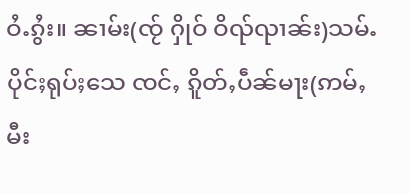ဝႆႉၵွႆး။ ၼၢမ်း(ၸႂ် ႁိုဝ် ဝိၺ်ၺၢၼ်း)သမ်ႉပိုင်ႈရုပ်ႈသေ ၸင်ႇ ၵိူတ်ႇပဵၼ်မႃး(ဢမ်ႇမီး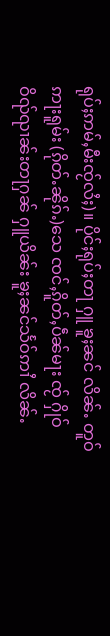ရုပ်ႈဢမ်ႇမီးၸႂ်လႆႈ)။ ပိုင်ႈရုပ်ႈတႃ ႁူ ၶူႈၼင် လိၼ်ႉ တူဝ် ဢႃးရူမ်း (ၵိုတ်ႉၼိုၵ်ႉ)သေ ၸင်ႇၵိူတ်ႇပဵၼ်မႃး ၸႂ် ႁိုဝ် ဝိၺ်ၺၢၼ်းတႃႁၼ် ႁူယိၼ်း ၶူႈၼင်သႅဝ်ဢၢႆ လိၼ်ႉ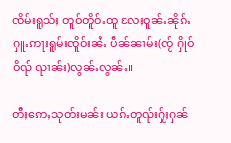ၸိမ်းရူသ်ႈ တူဝ်တိူဝ်ႉထူ လႄႈဝူၼ်ႉၼိုၵ်ႉႁူႉဢႃးရူမ်းၸိူဝ်းၼႆႉ ပဵၼ်ၼၢမ်း(ၸႂ် ႁိုဝ် ဝိၺ် ၺၢၼ်း)လွၼ်ႉလွၼ်ႉ။

တီႈဢေႇသုတ်းမၼ်း ယၵ်ႉတူၺ်းႁႂ်ႈႁၼ်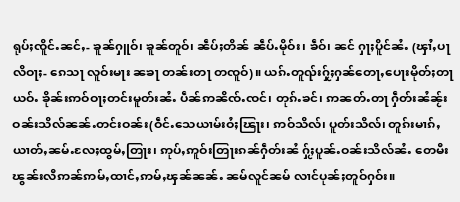ရုပ်ႈၸိူင်ႉၼင်ႇ- ၶူၼ်ႁူဝ်၊ ၶူၼ်တူဝ်၊ ၼဵပ်ႈတိၼ် ၼဵပ်ႉမိုဝ်း၊ ၶဵဝ်၊ ၼင် ႁႃႈပိူင်ၼႆႉ (ၾၢႆႇပႃလိဝႃႈ- ၵေသႃ လူဝ်းမႃး ၼၶႃ တၼ်းတႃ တၸူဝ်)။ ယၵ်ႉတူၺ်းႁႂ်ႈႁၼ်တေႃႇပေႃးမိုတ်ႈတႃယဝ်ႉ ၶိုၼ်းဢဝ်ဝႃႈတင်းမူတ်းၼႆႉ ပဵၼ်ဢၼိၸ်ႉၸင်၊ တုၵ်ႉၶင်၊ ဢၼတ်ႉတႃ ႁဵတ်းၼႆၼႂ်းဝၼ်းသိလ်ၼၼ်ႉတင်းဝၼ်း(ဝဵင်ႉသေယၢမ်းဝႆႈၽြႃး၊ ဢဝ်သိလ်၊ ပူတ်းသိလ်၊ တူၵ်းမၢၵ်ႇယၢတ်ႇၼမ်ႉလႄႈထွမ်ႇတြႃး၊ ဢုပ်ႇဢူဝ်းတြႃးၵၼ်ႁဵတ်းၼႆ ႁႂ်ႈပူၼ်ႉဝၼ်းသိလ်ၼႆႉ တေမီးၽွၼ်းလီဢၼ်ဢမ်ႇထၢင်ႇဢမ်ႇၾၼ်ၼၼ်ႉ ၼမ်လူင်ၼမ် လၢင်ပုၼ်ႈတူဝ်ႁဝ်း။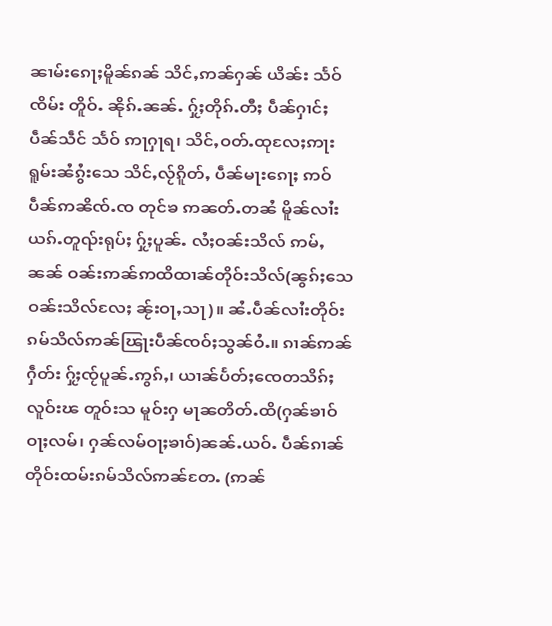ၼၢမ်းၵေႃႈမိူၼ်ၵၼ် သိင်ႇဢၼ်ႁၼ် ယိၼ်း သႅဝ် ၸိမ်း တိူဝ်ႉ ၼိုၵ်ႉၼၼ်ႉ ႁႂ်ႈတိုၵ်ႉတီႈ ပဵၼ်ႁၢင်ႈ ပဵၼ်သဵင် သႅဝ် ဢႃႁႃရ၊ သိင်ႇဝတ်ႉထုလႄႈဢႃးရူမ်းၼႆၵွႆးသေ သိင်ႇလႂ်ၵိူတ်ႇ ပဵၼ်မႃးၵေႃႈ ဢဝ်ပဵၼ်ဢၼိၸ်ႉၸ တုင်ၶ ဢၼတ်ႉတၼႆ မိူၼ်လၢႆးယၵ်ႉတူၺ်းရုပ်ႈ ႁႂ်ႈပူၼ်ႉ လႆႈဝၼ်းသိလ် ဢမ်ႇၼၼ် ဝၼ်းဢၼ်ဢထိထၢၼ်တိုဝ်းသိလ်(ၼွၵ်ႈသေဝၼ်းသိလ်လႄႈ ၼႂ်းဝႃႇသႃ)။ ၼႆႉပဵၼ်လၢႆးတိုဝ်းၵမ်သိလ်ဢၼ်ၽြႃးပဵၼ်ၸဝ်ႈသွၼ်ဝႆႉ။ ၵၢၼ်ဢၼ်ႁဵတ်း ႁႂ်ႈၸႂ်ပူၼ်ႉဢွၵ်ႇ၊ ယၢၼ်ပႅတ်ႈၸေတသိၵ်ႈလူဝ်းၽ တူဝ်းသ မူဝ်းႁ မႃၼတိတ်ႉထိ(ႁၼ်ၶၢဝ် ဝႃႈလမ်၊ ႁၼ်လမ်ဝႃႈၶၢဝ်)ၼၼ်ႉယဝ်ႉ ပဵၼ်ၵၢၼ်တိုဝ်းထမ်းၵမ်သိလ်ဢၼ်တႄႉ (ဢၼ်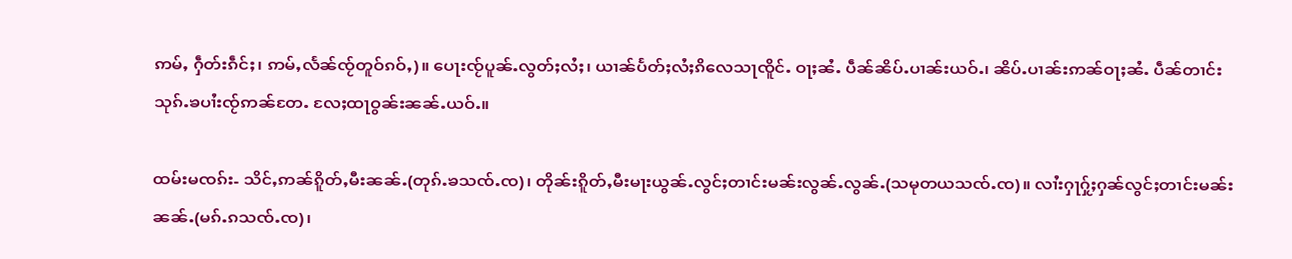ဢမ်ႇ ႁဵတ်းၵဵင်ႈ၊ ဢမ်ႇလႅၼ်ၸႂ်တူဝ်ၵဝ်ႇ)။ ပေႃးၸႂ်ပူၼ်ႉလွတ်ႈလႆႈ၊ ယၢၼ်ပႅတ်ႈလႆႈၵိလေသႃၸိူင်ႉ ဝႃႈၼႆႉ ပဵၼ်ၼိပ်ႉပၢၼ်းယဝ်ႉ၊ ၼိပ်ႉပၢၼ်းဢၼ်ဝႃႈၼႆႉ ပဵၼ်တၢင်းသုၵ်ႉၶပၢႆးၸႂ်ဢၼ်တႄႉ လႄႈထႃဝွၼ်းၼၼ်ႉယဝ်ႉ။

ထမ်းမၸၵ်း- သိင်ႇဢၼ်ၵိူတ်ႇမီးၼၼ်ႉ(တုၵ်ႉၶသၸ်ႉၸ)၊ တိုၼ်းၵိူတ်ႇမီးမႃးယွၼ်ႉလွင်ႈတၢင်းမၼ်းလွၼ်ႉလွၼ်ႉ(သမုတယသၸ်ႉၸ)။ လၢႆးႁႃႁႂ်ႈႁၼ်လွင်ႈတၢင်းမၼ်းၼၼ်ႉ(မၵ်ႉၵသၸ်ႉၸ)၊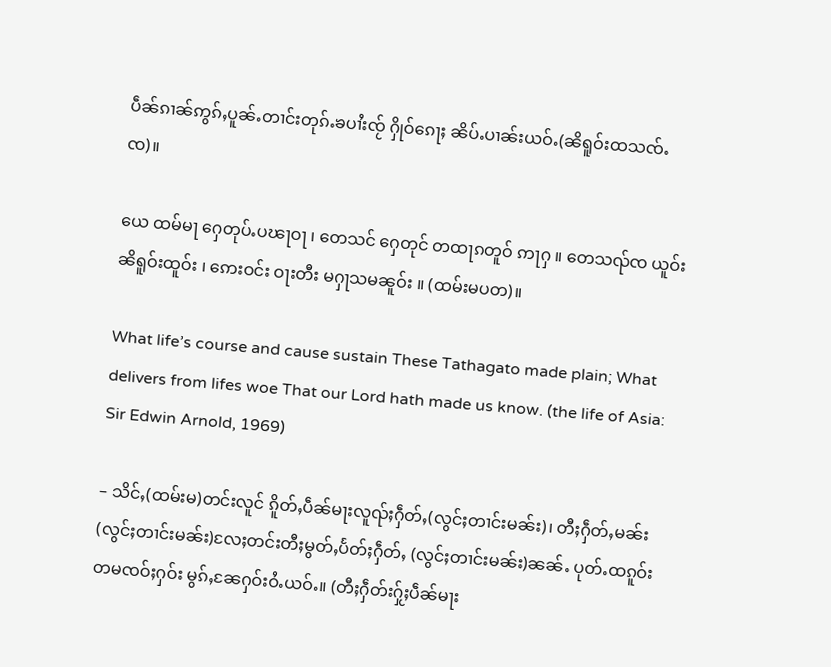ပဵၼ်ၵၢၼ်ဢွၵ်ႇပူၼ်ႉတၢင်းတုၵ်ႉၶပၢႆးၸႂ် ႁိုဝ်ၵေႃႈ ၼိပ်ႉပၢၼ်းယဝ်ႉ(ၼိရူဝ်းထသၸ်ႉၸ)။

ယေ ထမ်မႃ ႁေတုပ်ႉပၽႃဝႃ ၊ တေသင် ႁေတုင် တထႃၵတူဝ် ဢႃႁ ။ တေသၺ်ၸ ယူဝ်းၼိရူဝ်းထူဝ်း ၊ ဢေးဝင်း ဝႃးတီး မႁႃသမၼူဝ်း ။ (ထမ်းမပတ)။

What life’s course and cause sustain These Tathagato made plain; What delivers from lifes woe That our Lord hath made us know. (the life of Asia: Sir Edwin Arnold, 1969)

– သိင်ႇ(ထမ်းမ)တင်းလူင် ၵိူတ်ႇပဵၼ်မႃးလူၺ်ႈႁဵတ်ႇ(လွင်ႈတၢင်းမၼ်း)၊ တီႈႁဵတ်ႇမၼ်း(လွင်ႈတၢင်းမၼ်း)လႄႈတင်းတီႈမွတ်ႇပႅတ်ႈႁဵတ်ႇ (လွင်ႈတၢင်းမၼ်း)ၼၼ်ႉ ပုတ်ႉထၵူဝ်းတမၸဝ်ႈႁဝ်း မွၵ်ႇၼႄႁဝ်းဝႆႉယဝ်ႉ။ (တီႈႁဵတ်းႁႂ်ႈပဵၼ်မႃး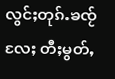လွင်ႈတုၵ်ႉၶၸႂ်လႄႈ တီႈမွတ်ႇ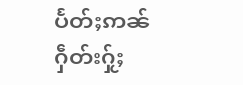ပႅတ်ႈဢၼ်ႁဵတ်းႁႂ်ႈ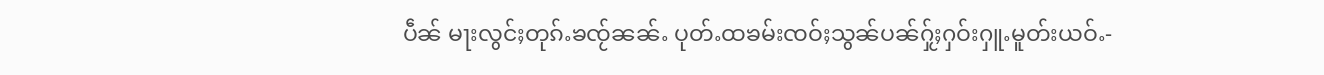ပဵၼ် မႃးလွင်ႈတုၵ်ႉၶၸႂ်ၼၼ်ႉ ပုတ်ႉထၶမ်းၸဝ်ႈသွၼ်ပၼ်ႁႂ်ႈႁဝ်းႁူႉမူတ်းယဝ်ႉ-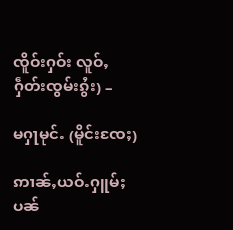ၸိူဝ်းႁဝ်း လူဝ်ႇႁဵတ်းၸွမ်းၵွႆး) –

မႁႃမုင်ႉ (မိူင်းၸႄႈ)

ဢၢၼ်ႇယဝ်ႉႁူမ်ႈပၼ်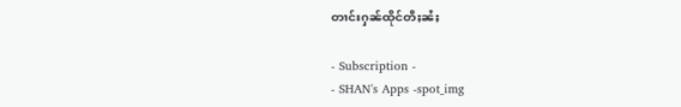တၢင်းႁၼ်ထိုင်တီႈၼႆႈ

- Subscription -
- SHAN's Apps -spot_img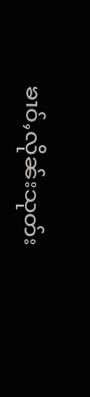ၶၢဝ်ႇလိုၼ်းသုတ်း